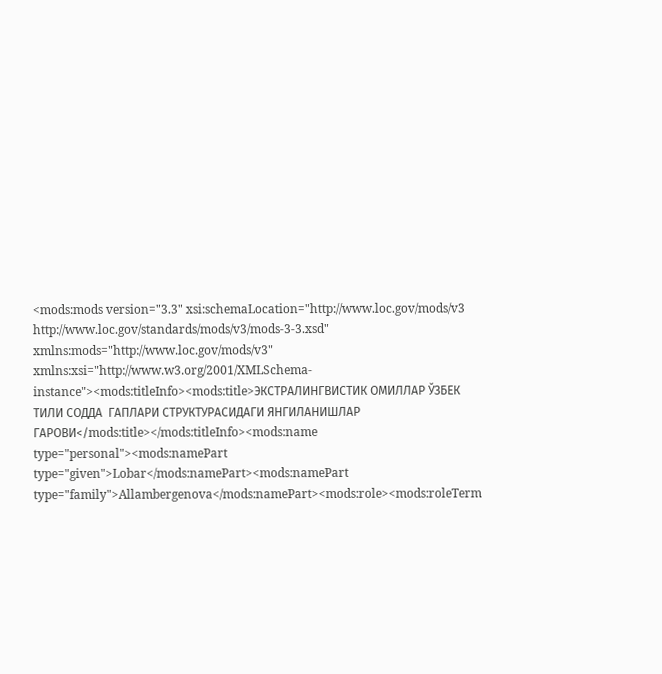<mods:mods version="3.3" xsi:schemaLocation="http://www.loc.gov/mods/v3 http://www.loc.gov/standards/mods/v3/mods-3-3.xsd" xmlns:mods="http://www.loc.gov/mods/v3" xmlns:xsi="http://www.w3.org/2001/XMLSchema-instance"><mods:titleInfo><mods:title>ЭКСТРАЛИНГВИСТИК ОМИЛЛАР ЎЗБЕК ТИЛИ СОДДА  ГАПЛАРИ СТРУКТУРАСИДАГИ ЯНГИЛАНИШЛАР ГАРОВИ</mods:title></mods:titleInfo><mods:name type="personal"><mods:namePart type="given">Lobar</mods:namePart><mods:namePart type="family">Allambergenova</mods:namePart><mods:role><mods:roleTerm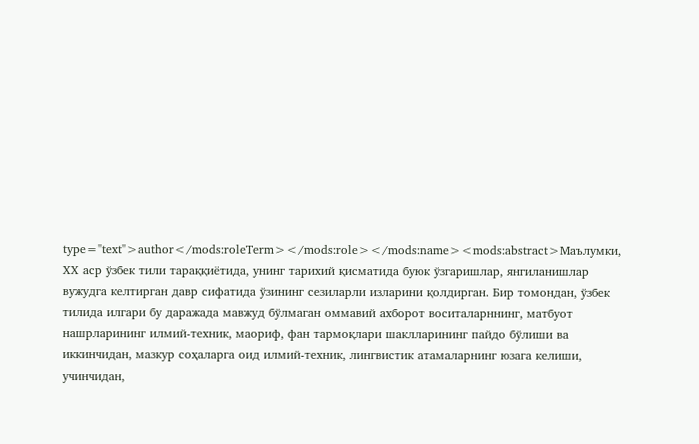type="text">author</mods:roleTerm></mods:role></mods:name><mods:abstract>Маълумки, XX аср ўзбек тили тараққиётида, унинг тарихий қисматида буюк ўзгаришлар, янгиланишлар вужудга келтирган давр сифатида ўзининг сезиларли изларини қолдирган. Бир томондан, ўзбек тилида илгари бу даражада мавжуд бўлмаган оммавий ахборот воситаларннинг, матбуот нашрларининг илмий-техник, маориф, фан тармоқлари шаклларининг пайдо бўлиши ва иккинчидан, мазкур соҳаларга оид илмий-техник, лингвистик атамаларнинг юзага келиши, учинчидан,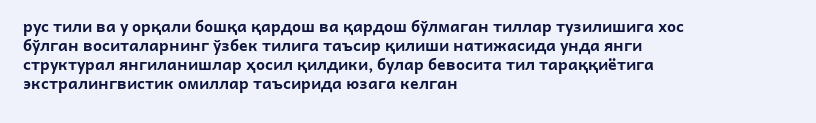рус тили ва у орқали бошқа қардош ва қардош бўлмаган тиллар тузилишига хос бўлган воситаларнинг ўзбек тилига таъсир қилиши натижасида унда янги структурал янгиланишлар ҳосил қилдики, булар бевосита тил тараққиётига экстралингвистик омиллар таъсирида юзага келган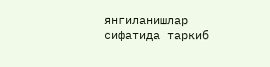янгиланишлар сифатида таркиб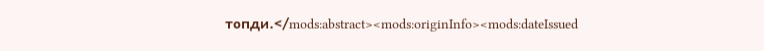топди.</mods:abstract><mods:originInfo><mods:dateIssued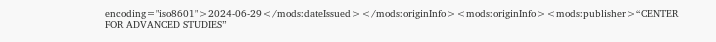encoding="iso8601">2024-06-29</mods:dateIssued></mods:originInfo><mods:originInfo><mods:publisher>“CENTER FOR ADVANCED STUDIES”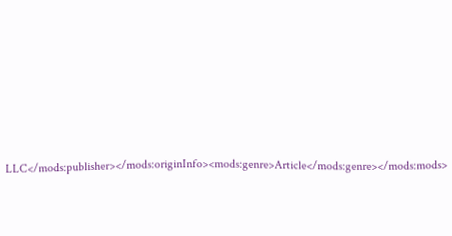LLC</mods:publisher></mods:originInfo><mods:genre>Article</mods:genre></mods:mods>